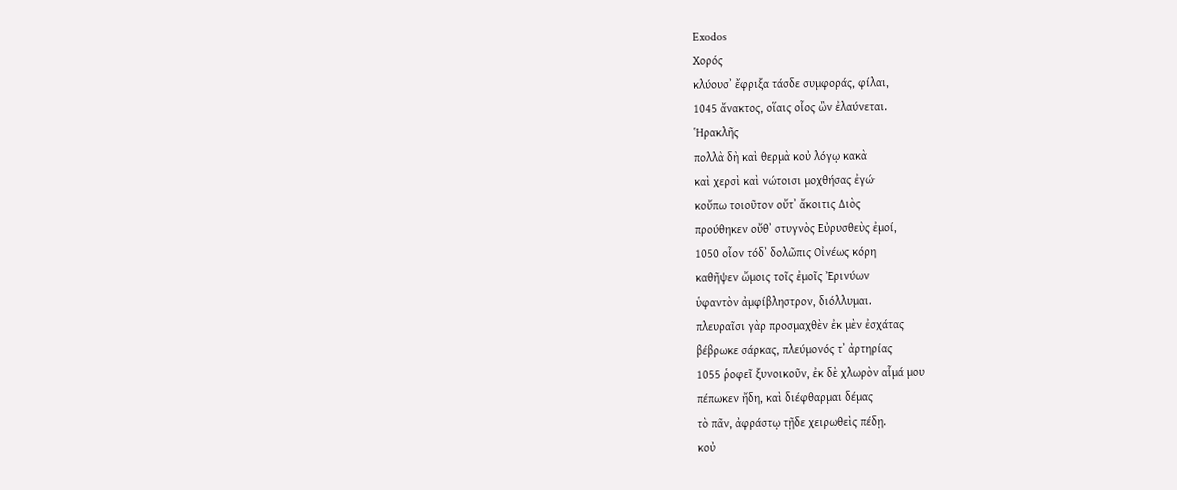Exodos
Χορός
κλύουσʼ ἔφριξα τάσδε συμφοράς, φίλαι,
1045 ἄνακτος, οἵαις οἷος ὢν ἐλαύνεται.
Ἡρακλῆς
πολλὰ δὴ καὶ θερμὰ κοὐ λόγῳ κακὰ
καὶ χερσὶ καὶ νώτοισι μοχθήσας ἐγώ·
κοὔπω τοιοῦτον οὔτʼ ἄκοιτις Διὸς
προύθηκεν οὔθʼ στυγνὸς Εὐρυσθεὺς ἐμοί,
1050 οἷον τόδʼ δολῶπις Οἰνέως κόρη
καθῆψεν ὤμοις τοῖς ἐμοῖς Ἐρινύων
ὑφαντὸν ἀμφίβληστρον, διόλλυμαι.
πλευραῖσι γὰρ προσμαχθὲν ἐκ μὲν ἐσχάτας
βέβρωκε σάρκας, πλεύμονός τʼ ἀρτηρίας
1055 ῥοφεῖ ξυνοικοῦν, ἐκ δὲ χλωρὸν αἷμά μου
πέπωκεν ἤδη, καὶ διέφθαρμαι δέμας
τὸ πᾶν, ἀφράστῳ τῇδε χειρωθεὶς πέδῃ.
κοὐ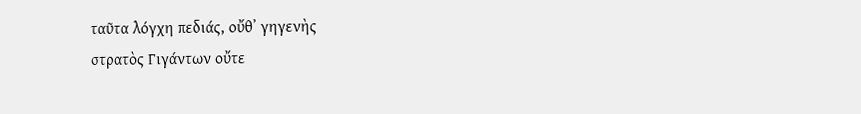ταῦτα λόγχη πεδιάς, οὔθʼ γηγενὴς
στρατὸς Γιγάντων οὔτε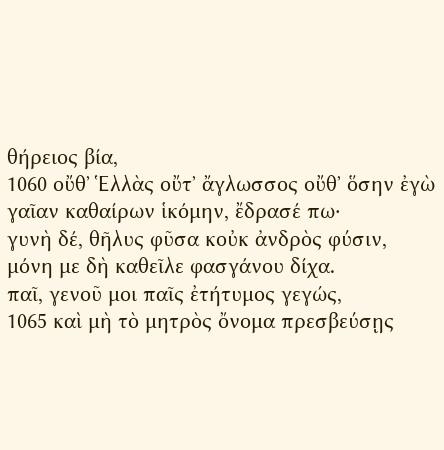θήρειος βία,
1060 οὔθʼ Ἑλλὰς οὔτʼ ἄγλωσσος οὔθʼ ὅσην ἐγὼ
γαῖαν καθαίρων ἱκόμην, ἔδρασέ πω·
γυνὴ δέ, θῆλυς φῦσα κοὐκ ἀνδρὸς φύσιν,
μόνη με δὴ καθεῖλε φασγάνου δίχα.
παῖ, γενοῦ μοι παῖς ἐτήτυμος γεγώς,
1065 καὶ μὴ τὸ μητρὸς ὄνομα πρεσβεύσῃς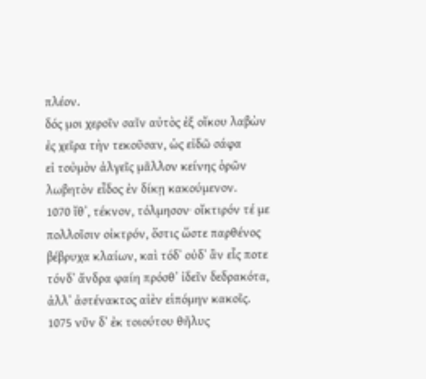πλέον.
δός μοι χεροῖν σαῖν αὐτὸς ἐξ οἴκου λαβὼν
ἐς χεῖρα τὴν τεκοῦσαν, ὡς εἰδῶ σάφα
εἰ τοὐμὸν ἀλγεῖς μᾶλλον κείνης ὁρῶν
λωβητὸν εἶδος ἐν δίκῃ κακούμενον.
1070 ἴθʼ, τέκνον, τόλμησον· οἴκτιρόν τέ με
πολλοῖσιν οἰκτρόν, ὅστις ὥστε παρθένος
βέβρυχα κλαίων, καὶ τόδʼ οὐδʼ ἂν εἷς ποτε
τόνδʼ ἄνδρα φαίη πρόσθʼ ἰδεῖν δεδρακότα,
ἀλλʼ ἀστένακτος αἰὲν εἱπόμην κακοῖς.
1075 νῦν δʼ ἐκ τοιούτου θῆλυς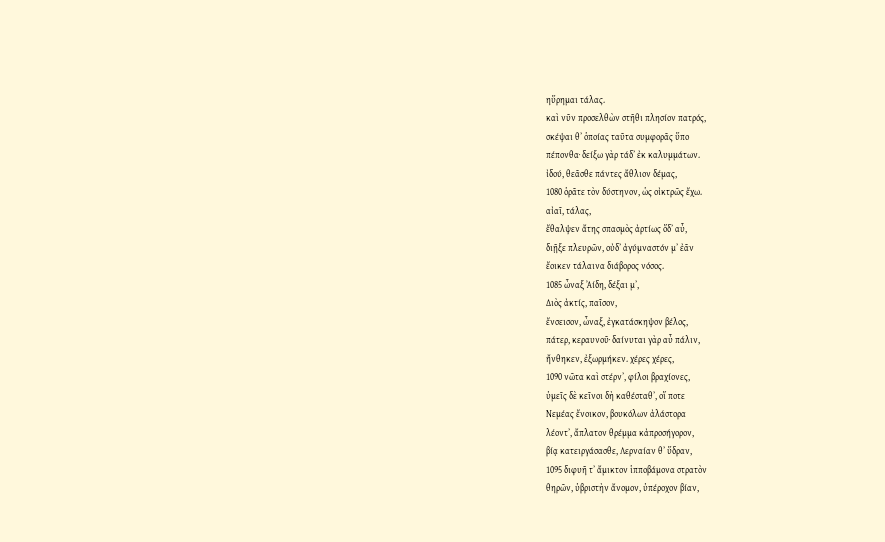ηὕρημαι τάλας.
καὶ νῦν προσελθὼν στῆθι πλησίον πατρός,
σκέψαι θʼ ὁποίας ταῦτα συμφορᾶς ὕπο
πέπονθα· δείξω γὰρ τάδʼ ἐκ καλυμμάτων.
ἰδού, θεᾶσθε πάντες ἄθλιον δέμας,
1080 ὁρᾶτε τὸν δύστηνον, ὡς οἰκτρῶς ἔχω.
αἰαῖ, τάλας,
ἔθαλψεν ἄτης σπασμὸς ἀρτίως ὅδʼ αὖ,
διῇξε πλευρῶν, οὐδʼ ἀγύμναστόν μʼ ἐᾶν
ἔοικεν τάλαινα διάβορος νόσος.
1085 ὦναξ Ἀίδη, δέξαι μʼ,
Διὸς ἀκτίς, παῖσον,
ἔνσεισον, ὦναξ, ἐγκατάσκηψον βέλος,
πάτερ, κεραυνοῦ· δαίνυται γὰρ αὖ πάλιν,
ἤνθηκεν, ἐξωρμήκεν. χέρες χέρες,
1090 νῶτα καὶ στέρνʼ, φίλοι βραχίονες,
ὑμεῖς δὲ κεῖνοι δὴ καθέσταθʼ, οἵ ποτε
Νεμέας ἔνοικον, βουκόλων ἀλάστορα
λέοντʼ, ἄπλατον θρέμμα κἀπροσήγορον,
βίᾳ κατειργάσασθε, Λερναίαν θʼ ὕδραν,
1095 διφυῆ τʼ ἄμικτον ἱπποβάμονα στρατὸν
θηρῶν, ὑβριστὴν ἄνομον, ὑπέροχον βίαν,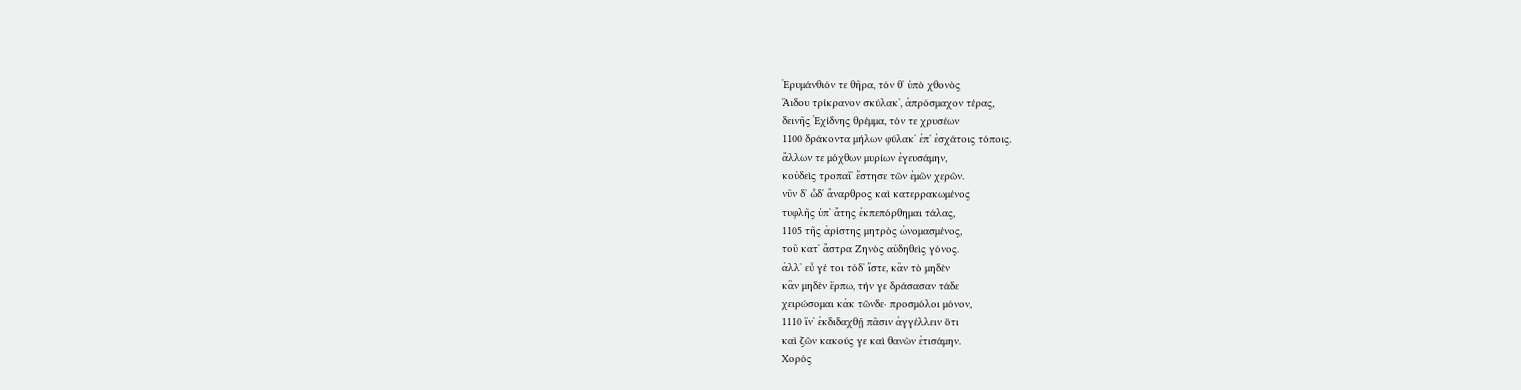Ἐρυμάνθιόν τε θῆρα, τόν θʼ ὑπὸ χθονὸς
Ἅιδου τρίκρανον σκύλακʼ, ἀπρόσμαχον τέρας,
δεινῆς Ἐχίδνης θρέμμα, τόν τε χρυσέων
1100 δράκοντα μήλων φύλακʼ ἐπʼ ἐσχάτοις τόποις.
ἄλλων τε μόχθων μυρίων ἐγευσάμην,
κοὐδεὶς τροπαῖʼ ἔστησε τῶν ἐμῶν χερῶν.
νῦν δʼ ὧδʼ ἄναρθρος καὶ κατερρακωμένος
τυφλῆς ὑπʼ ἄτης ἐκπεπόρθημαι τάλας,
1105 τῆς ἀρίστης μητρὸς ὠνομασμένος,
τοῦ κατʼ ἄστρα Ζηνὸς αὐδηθεὶς γόνος.
ἀλλʼ εὖ γέ τοι τόδʼ ἴστε, κἂν τὸ μηδὲν
κἂν μηδὲν ἕρπω, τήν γε δράσασαν τάδε
χειρώσομαι κἀκ τῶνδε· προσμόλοι μόνον,
1110 ἵνʼ ἐκδιδαχθῇ πᾶσιν ἀγγέλλειν ὅτι
καὶ ζῶν κακούς γε καὶ θανὼν ἐτισάμην.
Χορός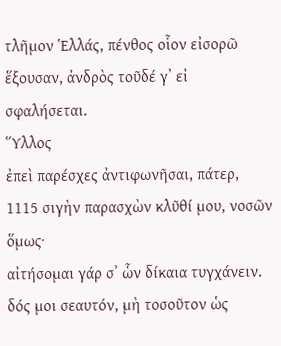τλῆμον Ἑλλάς, πένθος οἷον εἰσορῶ
ἕξουσαν, ἀνδρὸς τοῦδέ γʼ εἰ σφαλήσεται.
Ὕλλος
ἐπεὶ παρέσχες ἀντιφωνῆσαι, πάτερ,
1115 σιγὴν παρασχὼν κλῦθί μου, νοσῶν ὅμως·
αἰτήσομαι γάρ σʼ ὧν δίκαια τυγχάνειν.
δός μοι σεαυτόν, μὴ τοσοῦτον ὡς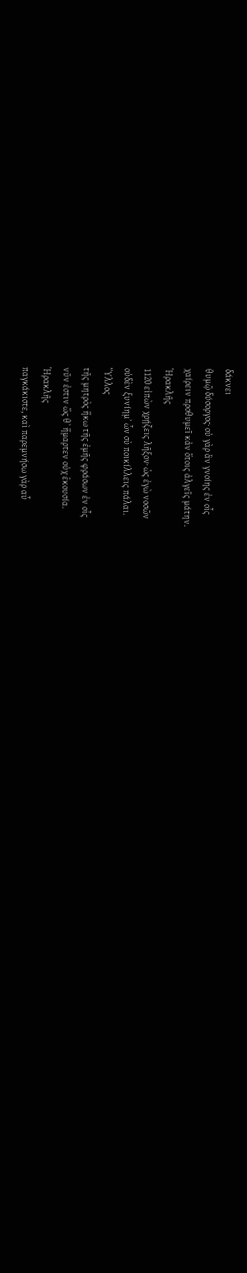δάκνει
θυμῷ δύσοργος· οὐ γὰρ ἂν γνοίης ἐν οἷς
χαίρειν προθυμεῖ κἀν ὅτοις ἀλγεῖς μάτην.
Ἡρακλῆς
1120 εἰπὼν χρῄζεις λῆξον· ὡς ἐγὼ νοσῶν
οὐδὲν ξυνίημʼ ὧν σὺ ποικίλλεις πάλαι.
Ὕλλος
τῆς μητρὸς ἥκω τῆς ἐμῆς φράσων ἐν οἷς
νῦν ἐστιν ὥς θʼ ἥμαρτεν οὐχ ἑκουσία.
Ἡρακλῆς
παγκάκιστε, καὶ παρεμνήσω γὰρ αὖ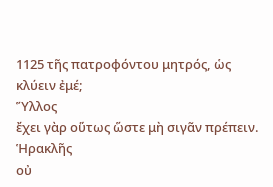1125 τῆς πατροφόντου μητρός, ὡς κλύειν ἐμέ;
Ὕλλος
ἔχει γὰρ οὕτως ὥστε μὴ σιγᾶν πρέπειν.
Ἡρακλῆς
οὐ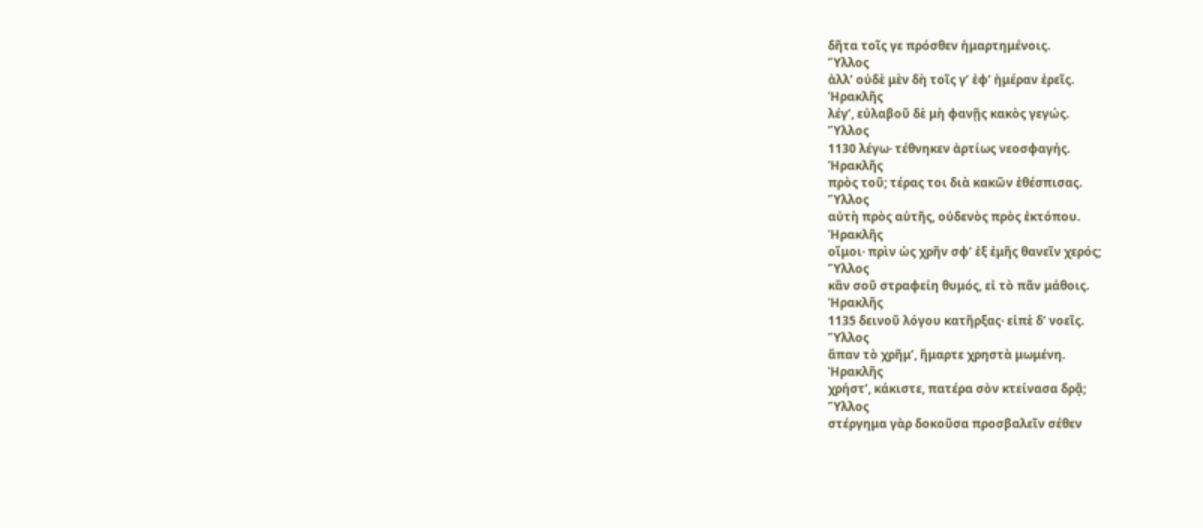δῆτα τοῖς γε πρόσθεν ἡμαρτημένοις.
Ὕλλος
ἀλλʼ οὐδὲ μὲν δὴ τοῖς γʼ ἐφʼ ἡμέραν ἐρεῖς.
Ἡρακλῆς
λέγʼ, εὐλαβοῦ δὲ μὴ φανῇς κακὸς γεγώς.
Ὕλλος
1130 λέγω· τέθνηκεν ἀρτίως νεοσφαγής.
Ἡρακλῆς
πρὸς τοῦ; τέρας τοι διὰ κακῶν ἐθέσπισας.
Ὕλλος
αὐτὴ πρὸς αὑτῆς, οὐδενὸς πρὸς ἐκτόπου.
Ἡρακλῆς
οἴμοι· πρὶν ὡς χρῆν σφʼ ἐξ ἐμῆς θανεῖν χερός;
Ὕλλος
κἂν σοῦ στραφείη θυμός, εἰ τὸ πᾶν μάθοις.
Ἡρακλῆς
1135 δεινοῦ λόγου κατῆρξας· εἰπὲ δʼ νοεῖς.
Ὕλλος
ἅπαν τὸ χρῆμʼ, ἥμαρτε χρηστὰ μωμένη.
Ἡρακλῆς
χρήστʼ, κάκιστε, πατέρα σὸν κτείνασα δρᾷ;
Ὕλλος
στέργημα γὰρ δοκοῦσα προσβαλεῖν σέθεν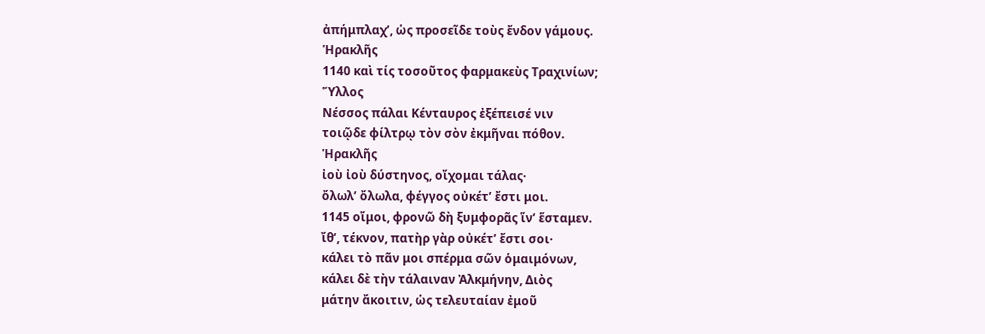ἀπήμπλαχʼ, ὡς προσεῖδε τοὺς ἔνδον γάμους.
Ἡρακλῆς
1140 καὶ τίς τοσοῦτος φαρμακεὺς Τραχινίων;
Ὕλλος
Νέσσος πάλαι Κένταυρος ἐξέπεισέ νιν
τοιῷδε φίλτρῳ τὸν σὸν ἐκμῆναι πόθον.
Ἡρακλῆς
ἰοὺ ἰοὺ δύστηνος, οἴχομαι τάλας·
ὄλωλʼ ὄλωλα, φέγγος οὐκέτʼ ἔστι μοι.
1145 οἴμοι, φρονῶ δὴ ξυμφορᾶς ἵνʼ ἕσταμεν.
ἴθʼ, τέκνον, πατὴρ γὰρ οὐκέτʼ ἔστι σοι·
κάλει τὸ πᾶν μοι σπέρμα σῶν ὁμαιμόνων,
κάλει δὲ τὴν τάλαιναν Ἀλκμήνην, Διὸς
μάτην ἄκοιτιν, ὡς τελευταίαν ἐμοῦ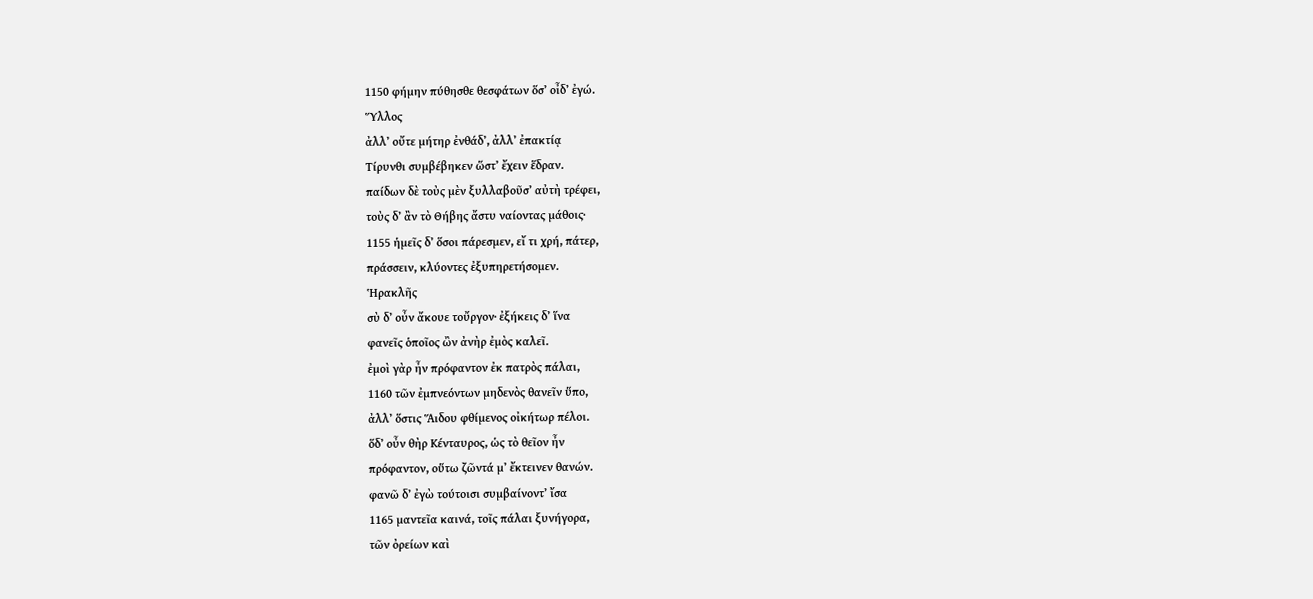1150 φήμην πύθησθε θεσφάτων ὅσʼ οἶδʼ ἐγώ.
Ὕλλος
ἀλλʼ οὔτε μήτηρ ἐνθάδʼ, ἀλλʼ ἐπακτίᾳ
Τίρυνθι συμβέβηκεν ὥστʼ ἔχειν ἕδραν.
παίδων δὲ τοὺς μὲν ξυλλαβοῦσʼ αὐτὴ τρέφει,
τοὺς δʼ ἂν τὸ Θήβης ἄστυ ναίοντας μάθοις·
1155 ἡμεῖς δʼ ὅσοι πάρεσμεν, εἴ τι χρή, πάτερ,
πράσσειν, κλύοντες ἐξυπηρετήσομεν.
Ἡρακλῆς
σὺ δʼ οὖν ἄκουε τοὔργον· ἐξήκεις δʼ ἵνα
φανεῖς ὁποῖος ὢν ἀνὴρ ἐμὸς καλεῖ.
ἐμοὶ γὰρ ἦν πρόφαντον ἐκ πατρὸς πάλαι,
1160 τῶν ἐμπνεόντων μηδενὸς θανεῖν ὕπο,
ἀλλʼ ὅστις Ἅιδου φθίμενος οἰκήτωρ πέλοι.
ὅδʼ οὖν θὴρ Κένταυρος, ὡς τὸ θεῖον ἦν
πρόφαντον, οὕτω ζῶντά μʼ ἔκτεινεν θανών.
φανῶ δʼ ἐγὼ τούτοισι συμβαίνοντʼ ἴσα
1165 μαντεῖα καινά, τοῖς πάλαι ξυνήγορα,
τῶν ὀρείων καὶ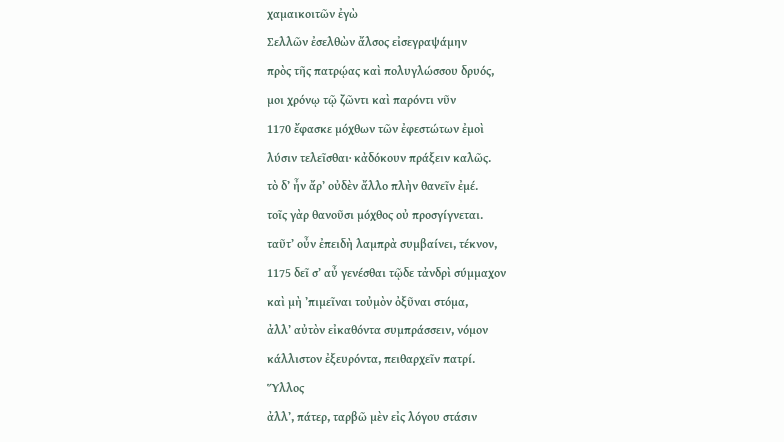χαμαικοιτῶν ἐγὼ
Σελλῶν ἐσελθὼν ἄλσος εἰσεγραψάμην
πρὸς τῆς πατρῴας καὶ πολυγλώσσου δρυός,
μοι χρόνῳ τῷ ζῶντι καὶ παρόντι νῦν
1170 ἔφασκε μόχθων τῶν ἐφεστώτων ἐμοὶ
λύσιν τελεῖσθαι· κἀδόκουν πράξειν καλῶς.
τὸ δʼ ἦν ἄρʼ οὐδὲν ἄλλο πλὴν θανεῖν ἐμέ.
τοῖς γὰρ θανοῦσι μόχθος οὐ προσγίγνεται.
ταῦτʼ οὖν ἐπειδὴ λαμπρὰ συμβαίνει, τέκνον,
1175 δεῖ σʼ αὖ γενέσθαι τῷδε τἀνδρὶ σύμμαχον
καὶ μὴ ʼπιμεῖναι τοὐμὸν ὀξῦναι στόμα,
ἀλλʼ αὐτὸν εἰκαθόντα συμπράσσειν, νόμον
κάλλιστον ἐξευρόντα, πειθαρχεῖν πατρί.
Ὕλλος
ἀλλʼ, πάτερ, ταρβῶ μὲν εἰς λόγου στάσιν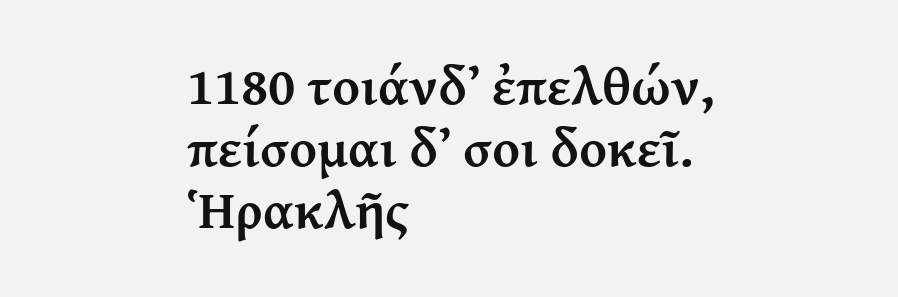1180 τοιάνδʼ ἐπελθών, πείσομαι δʼ σοι δοκεῖ.
Ἡρακλῆς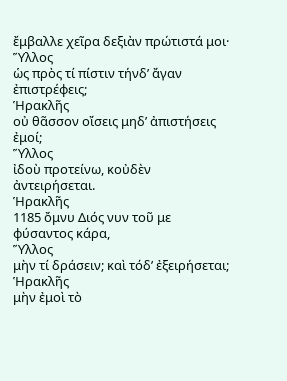ἔμβαλλε χεῖρα δεξιὰν πρώτιστά μοι·
Ὕλλος
ὡς πρὸς τί πίστιν τήνδʼ ἄγαν ἐπιστρέφεις;
Ἡρακλῆς
οὐ θᾶσσον οἴσεις μηδʼ ἀπιστήσεις ἐμοί;
Ὕλλος
ἰδοὺ προτείνω, κοὐδὲν ἀντειρήσεται.
Ἡρακλῆς
1185 ὄμνυ Διός νυν τοῦ με φύσαντος κάρα,
Ὕλλος
μὴν τί δράσειν; καὶ τόδʼ ἐξειρήσεται;
Ἡρακλῆς
μὴν ἐμοὶ τὸ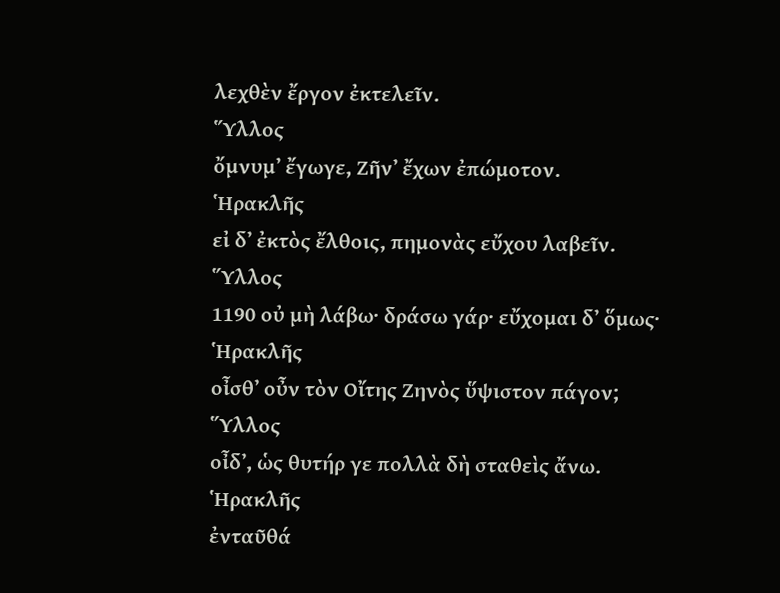λεχθὲν ἔργον ἐκτελεῖν.
Ὕλλος
ὄμνυμʼ ἔγωγε, Ζῆνʼ ἔχων ἐπώμοτον.
Ἡρακλῆς
εἰ δʼ ἐκτὸς ἔλθοις, πημονὰς εὔχου λαβεῖν.
Ὕλλος
1190 οὐ μὴ λάβω· δράσω γάρ· εὔχομαι δʼ ὅμως·
Ἡρακλῆς
οἶσθʼ οὖν τὸν Οἴτης Ζηνὸς ὕψιστον πάγον;
Ὕλλος
οἶδʼ, ὡς θυτήρ γε πολλὰ δὴ σταθεὶς ἄνω.
Ἡρακλῆς
ἐνταῦθά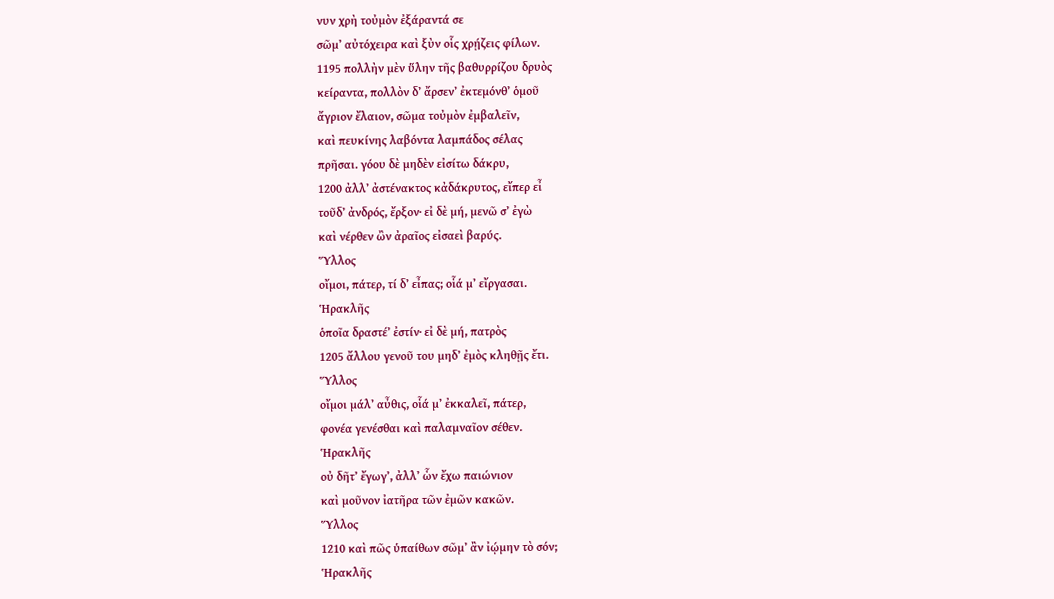νυν χρὴ τοὐμὸν ἐξάραντά σε
σῶμʼ αὐτόχειρα καὶ ξὺν οἷς χρῄζεις φίλων.
1195 πολλὴν μὲν ὕλην τῆς βαθυρρίζου δρυὸς
κείραντα, πολλὸν δʼ ἄρσενʼ ἐκτεμόνθʼ ὁμοῦ
ἄγριον ἔλαιον, σῶμα τοὐμὸν ἐμβαλεῖν,
καὶ πευκίνης λαβόντα λαμπάδος σέλας
πρῆσαι. γόου δὲ μηδὲν εἰσίτω δάκρυ,
1200 ἀλλʼ ἀστένακτος κἀδάκρυτος, εἴπερ εἶ
τοῦδʼ ἀνδρός, ἔρξον· εἰ δὲ μή, μενῶ σʼ ἐγὼ
καὶ νέρθεν ὢν ἀραῖος εἰσαεὶ βαρύς.
Ὕλλος
οἴμοι, πάτερ, τί δʼ εἶπας; οἷά μʼ εἴργασαι.
Ἡρακλῆς
ὁποῖα δραστέʼ ἐστίν· εἰ δὲ μή, πατρὸς
1205 ἄλλου γενοῦ του μηδʼ ἐμὸς κληθῇς ἔτι.
Ὕλλος
οἴμοι μάλʼ αὖθις, οἷά μʼ ἐκκαλεῖ, πάτερ,
φονέα γενέσθαι καὶ παλαμναῖον σέθεν.
Ἡρακλῆς
οὐ δῆτʼ ἔγωγʼ, ἀλλʼ ὧν ἔχω παιώνιον
καὶ μοῦνον ἰατῆρα τῶν ἐμῶν κακῶν.
Ὕλλος
1210 καὶ πῶς ὑπαίθων σῶμʼ ἂν ἰῴμην τὸ σόν;
Ἡρακλῆς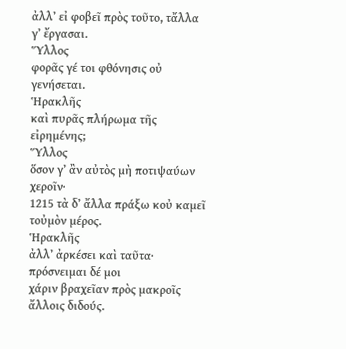ἀλλʼ εἰ φοβεῖ πρὸς τοῦτο, τἄλλα γʼ ἔργασαι.
Ὕλλος
φορᾶς γέ τοι φθόνησις οὐ γενήσεται.
Ἡρακλῆς
καὶ πυρᾶς πλήρωμα τῆς εἰρημένης;
Ὕλλος
ὅσον γʼ ἂν αὐτὸς μὴ ποτιψαύων χεροῖν·
1215 τὰ δʼ ἄλλα πράξω κοὐ καμεῖ τοὐμὸν μέρος.
Ἡρακλῆς
ἀλλʼ ἀρκέσει καὶ ταῦτα· πρόσνειμαι δέ μοι
χάριν βραχεῖαν πρὸς μακροῖς ἄλλοις διδούς.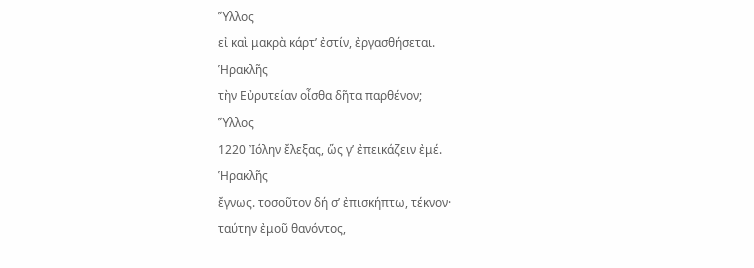Ὕλλος
εἰ καὶ μακρὰ κάρτʼ ἐστίν, ἐργασθήσεται.
Ἡρακλῆς
τὴν Εὐρυτείαν οἶσθα δῆτα παρθένον;
Ὕλλος
1220 Ἰόλην ἔλεξας, ὥς γʼ ἐπεικάζειν ἐμέ.
Ἡρακλῆς
ἔγνως. τοσοῦτον δή σʼ ἐπισκήπτω, τέκνον·
ταύτην ἐμοῦ θανόντος,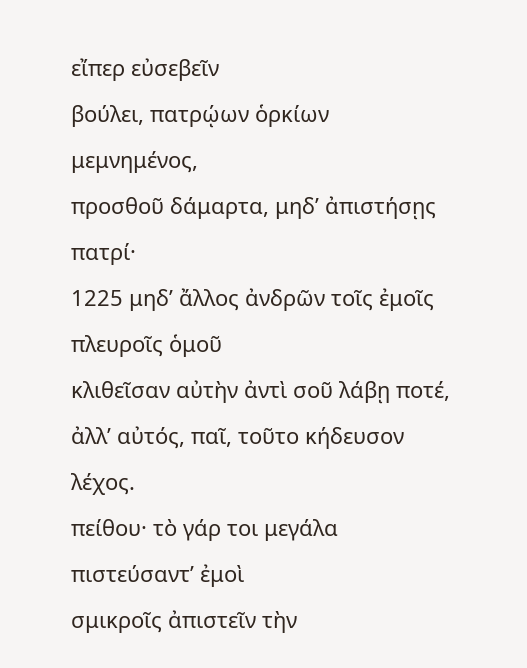εἴπερ εὐσεβεῖν
βούλει, πατρῴων ὁρκίων μεμνημένος,
προσθοῦ δάμαρτα, μηδʼ ἀπιστήσῃς πατρί·
1225 μηδʼ ἄλλος ἀνδρῶν τοῖς ἐμοῖς πλευροῖς ὁμοῦ
κλιθεῖσαν αὐτὴν ἀντὶ σοῦ λάβῃ ποτέ,
ἀλλʼ αὐτός, παῖ, τοῦτο κήδευσον λέχος.
πείθου· τὸ γάρ τοι μεγάλα πιστεύσαντʼ ἐμοὶ
σμικροῖς ἀπιστεῖν τὴν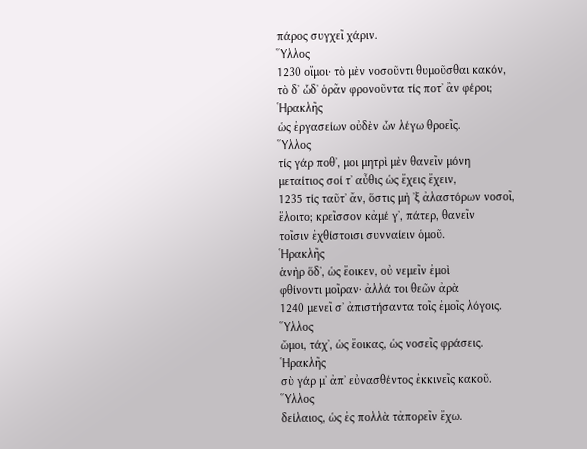πάρος συγχεῖ χάριν.
Ὕλλος
1230 οἴμοι· τὸ μὲν νοσοῦντι θυμοῦσθαι κακόν,
τὸ δʼ ὧδʼ ὁρᾶν φρονοῦντα τίς ποτʼ ἂν φέροι;
Ἡρακλῆς
ὡς ἐργασείων οὐδὲν ὧν λέγω θροεῖς.
Ὕλλος
τίς γάρ ποθʼ, μοι μητρὶ μὲν θανεῖν μόνη
μεταίτιος σοί τʼ αὖθις ὡς ἔχεις ἔχειν,
1235 τίς ταῦτʼ ἄν, ὅστις μὴ ʼξ ἀλαστόρων νοσοῖ,
ἕλοιτο; κρεῖσσον κἀμέ γʼ, πάτερ, θανεῖν
τοῖσιν ἐχθίστοισι συνναίειν ὁμοῦ.
Ἡρακλῆς
ἁνὴρ ὅδʼ, ὡς ἔοικεν, οὐ νεμεῖν ἐμοὶ
φθίνοντι μοῖραν· ἀλλά τοι θεῶν ἀρὰ
1240 μενεῖ σʼ ἀπιστήσαντα τοῖς ἐμοῖς λόγοις.
Ὕλλος
ὤμοι, τάχʼ, ὡς ἔοικας, ὡς νοσεῖς φράσεις.
Ἡρακλῆς
σὺ γάρ μʼ ἀπʼ εὐνασθέντος ἐκκινεῖς κακοῦ.
Ὕλλος
δείλαιος, ὡς ἐς πολλὰ τἀπορεῖν ἔχω.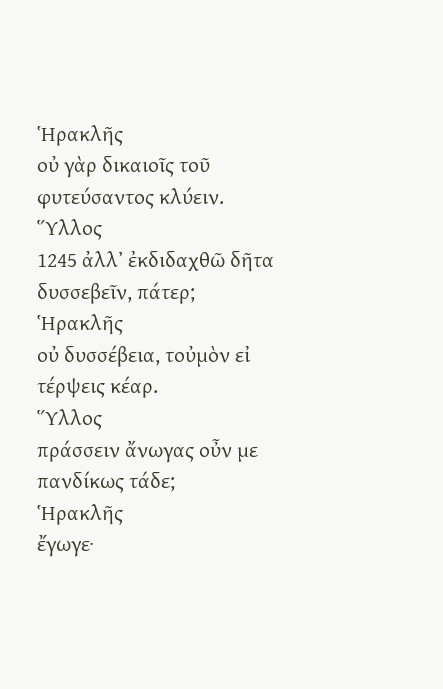Ἡρακλῆς
οὐ γὰρ δικαιοῖς τοῦ φυτεύσαντος κλύειν.
Ὕλλος
1245 ἀλλʼ ἐκδιδαχθῶ δῆτα δυσσεβεῖν, πάτερ;
Ἡρακλῆς
οὐ δυσσέβεια, τοὐμὸν εἰ τέρψεις κέαρ.
Ὕλλος
πράσσειν ἄνωγας οὖν με πανδίκως τάδε;
Ἡρακλῆς
ἔγωγε·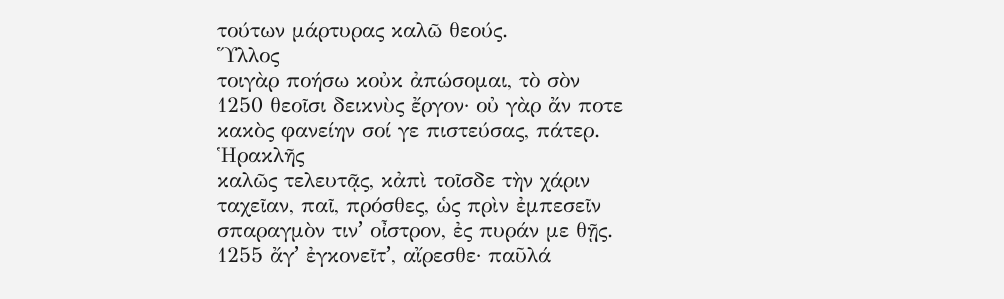τούτων μάρτυρας καλῶ θεούς.
Ὕλλος
τοιγὰρ ποήσω κοὐκ ἀπώσομαι, τὸ σὸν
1250 θεοῖσι δεικνὺς ἔργον· οὐ γὰρ ἄν ποτε
κακὸς φανείην σοί γε πιστεύσας, πάτερ.
Ἡρακλῆς
καλῶς τελευτᾷς, κἀπὶ τοῖσδε τὴν χάριν
ταχεῖαν, παῖ, πρόσθες, ὡς πρὶν ἐμπεσεῖν
σπαραγμὸν τινʼ οἶστρον, ἐς πυράν με θῇς.
1255 ἄγʼ ἐγκονεῖτʼ, αἴρεσθε· παῦλά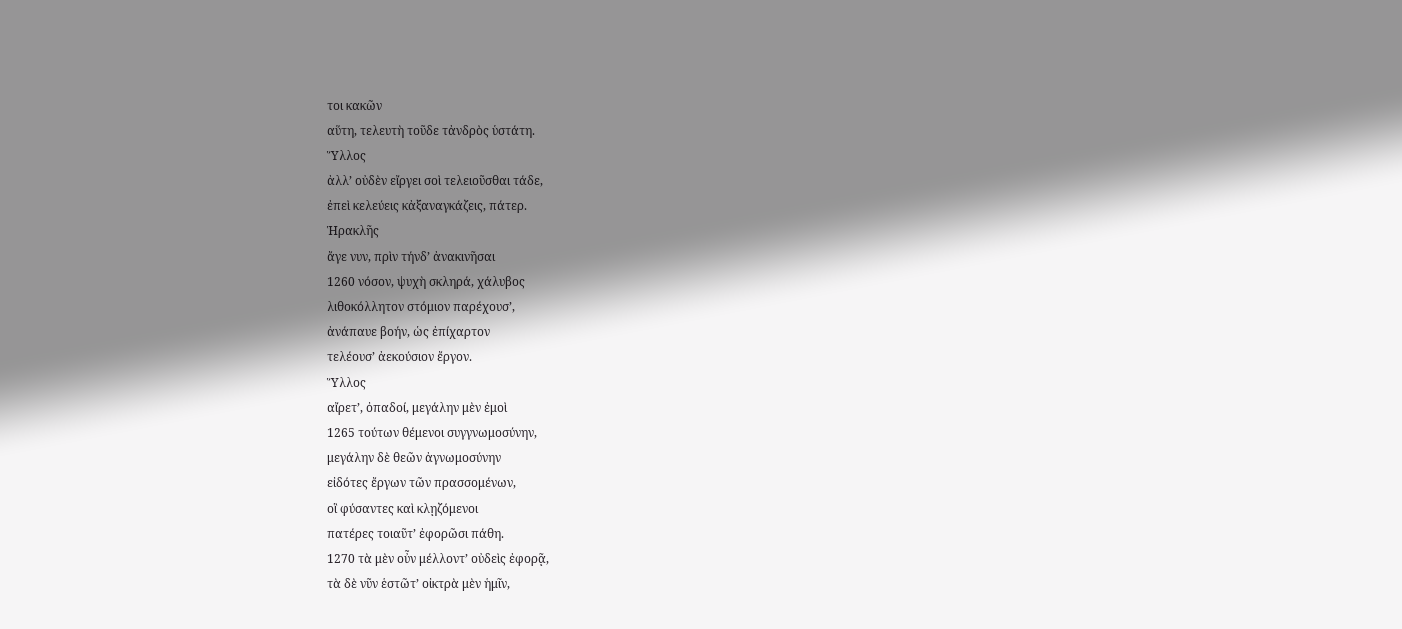τοι κακῶν
αὕτη, τελευτὴ τοῦδε τἀνδρὸς ὑστάτη.
Ὕλλος
ἀλλʼ οὐδὲν εἴργει σοὶ τελειοῦσθαι τάδε,
ἐπεὶ κελεύεις κἀξαναγκάζεις, πάτερ.
Ἡρακλῆς
ἄγε νυν, πρὶν τήνδʼ ἀνακινῆσαι
1260 νόσον, ψυχὴ σκληρά, χάλυβος
λιθοκόλλητον στόμιον παρέχουσʼ,
ἀνάπαυε βοήν, ὡς ἐπίχαρτον
τελέουσʼ ἀεκούσιον ἔργον.
Ὕλλος
αἴρετʼ, ὀπαδοί, μεγάλην μὲν ἐμοὶ
1265 τούτων θέμενοι συγγνωμοσύνην,
μεγάλην δὲ θεῶν ἀγνωμοσύνην
εἰδότες ἔργων τῶν πρασσομένων,
οἳ φύσαντες καὶ κλῃζόμενοι
πατέρες τοιαῦτʼ ἐφορῶσι πάθη.
1270 τὰ μὲν οὖν μέλλοντʼ οὐδεὶς ἐφορᾷ,
τὰ δὲ νῦν ἑστῶτʼ οἰκτρὰ μὲν ἡμῖν,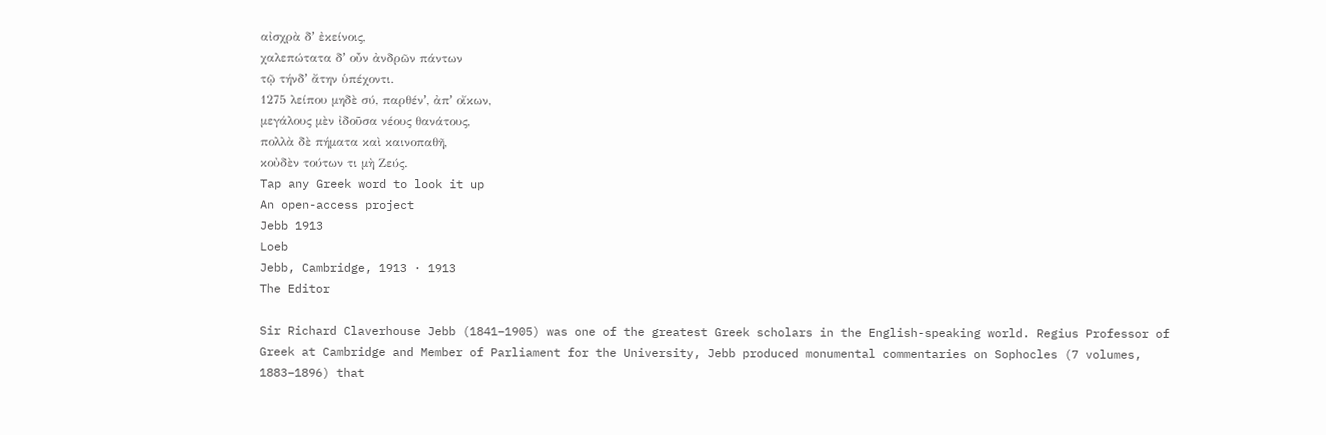αἰσχρὰ δʼ ἐκείνοις,
χαλεπώτατα δʼ οὖν ἀνδρῶν πάντων
τῷ τήνδʼ ἄτην ὑπέχοντι.
1275 λείπου μηδὲ σύ, παρθένʼ, ἀπʼ οἴκων,
μεγάλους μὲν ἰδοῦσα νέους θανάτους,
πολλὰ δὲ πήματα καὶ καινοπαθῆ,
κοὐδὲν τούτων τι μὴ Ζεύς.
Tap any Greek word to look it up
An open-access project
Jebb 1913
Loeb
Jebb, Cambridge, 1913 · 1913
The Editor

Sir Richard Claverhouse Jebb (1841–1905) was one of the greatest Greek scholars in the English-speaking world. Regius Professor of Greek at Cambridge and Member of Parliament for the University, Jebb produced monumental commentaries on Sophocles (7 volumes, 1883–1896) that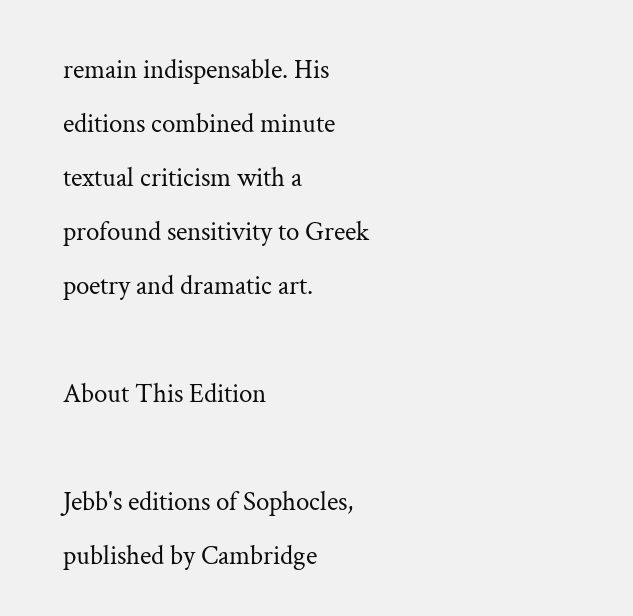remain indispensable. His editions combined minute textual criticism with a profound sensitivity to Greek poetry and dramatic art.

About This Edition

Jebb's editions of Sophocles, published by Cambridge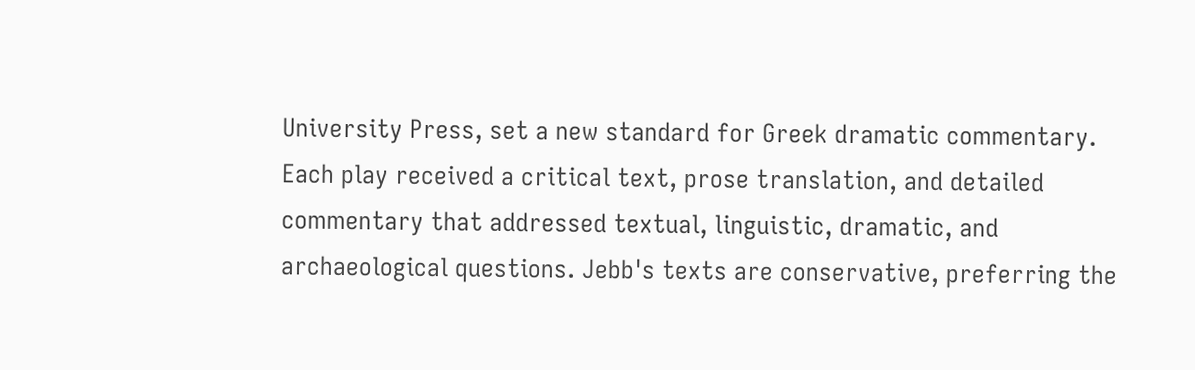University Press, set a new standard for Greek dramatic commentary. Each play received a critical text, prose translation, and detailed commentary that addressed textual, linguistic, dramatic, and archaeological questions. Jebb's texts are conservative, preferring the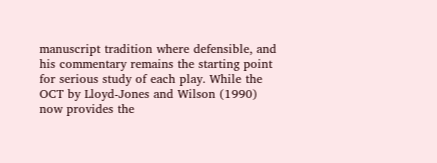manuscript tradition where defensible, and his commentary remains the starting point for serious study of each play. While the OCT by Lloyd-Jones and Wilson (1990) now provides the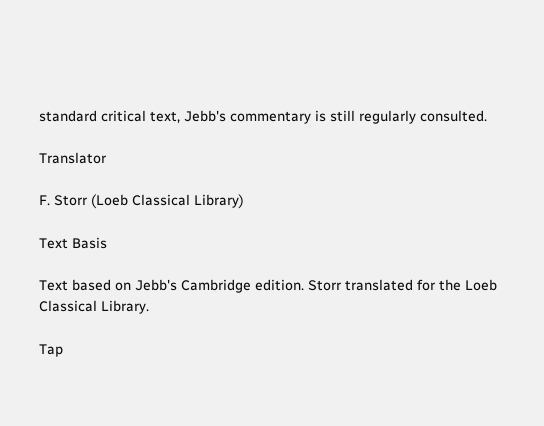standard critical text, Jebb's commentary is still regularly consulted.

Translator

F. Storr (Loeb Classical Library)

Text Basis

Text based on Jebb's Cambridge edition. Storr translated for the Loeb Classical Library.

Tap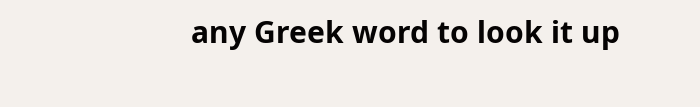any Greek word to look it up